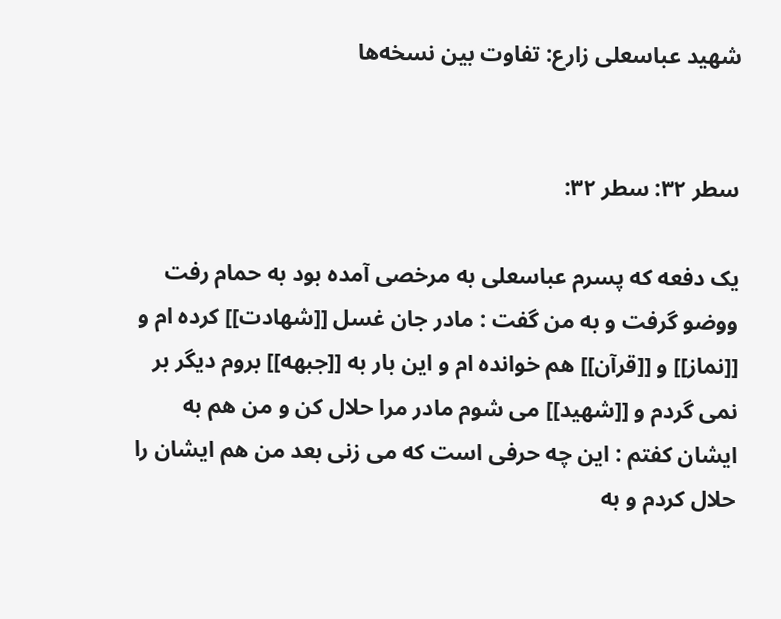شهید عباسعلی زارع: تفاوت بین نسخه‌ها


سطر ۳۲: سطر ۳۲:

یک دفعه که پسرم عباسعلی به مرخصی آمده بود به حمام رفت ووضو گرفت و به من گفت : مادر جان غسل [[شهادت]] کرده ام و [[نماز]] و [[قرآن]] هم خوانده ام و این بار به [[جبهه]] بروم دیگر بر نمی گردم و [[شهید]] می شوم مادر مرا حلال کن و من هم به ایشان کفتم : این چه حرفی است که می زنی بعد من هم ایشان را حلال کردم و به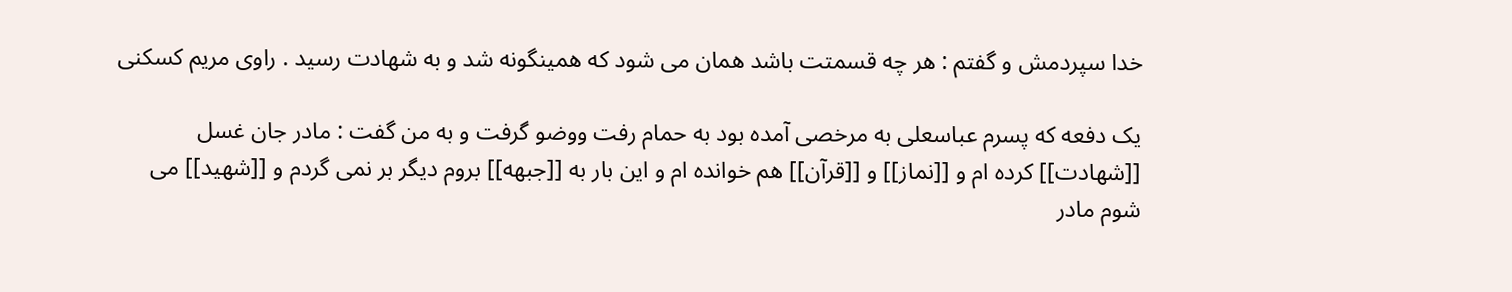خدا سپردمش و گفتم : هر چه قسمتت باشد همان می شود که همینگونه شد و به شهادت رسید . راوی مریم کسکنی

یک دفعه که پسرم عباسعلی به مرخصی آمده بود به حمام رفت ووضو گرفت و به من گفت : مادر جان غسل [[شهادت]] کرده ام و [[نماز]] و [[قرآن]] هم خوانده ام و این بار به [[جبهه]] بروم دیگر بر نمی گردم و [[شهید]] می شوم مادر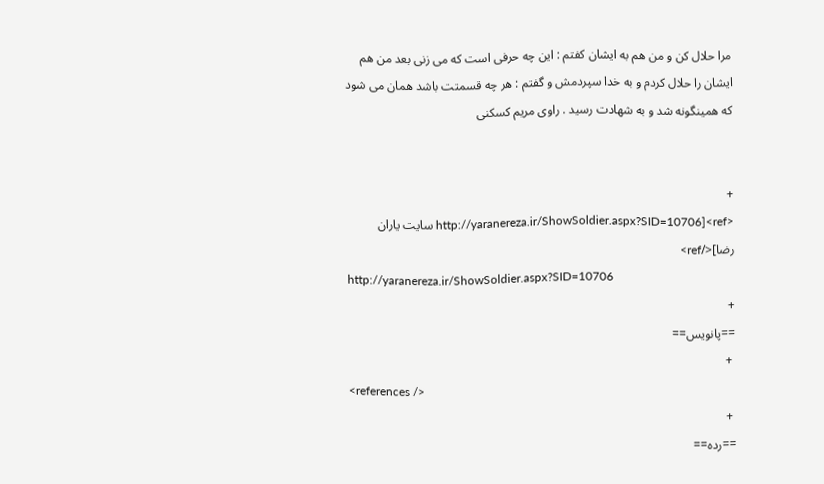مرا حلال کن و من هم به ایشان کفتم : این چه حرفی است که می زنی بعد من هم ایشان را حلال کردم و به خدا سپردمش و گفتم : هر چه قسمتت باشد همان می شود که همینگونه شد و به شهادت رسید . راوی مریم کسکنی


+
<ref>[http://yaranereza.ir/ShowSoldier.aspx?SID=10706 سایت یاران رضا]</ref>
http://yaranereza.ir/ShowSoldier.aspx?SID=10706
+
==پانویس==
 +
<references />
 +
==رده==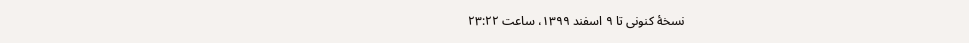نسخهٔ کنونی تا ۹ اسفند ۱۳۹۹، ساعت ۲۳:۲۲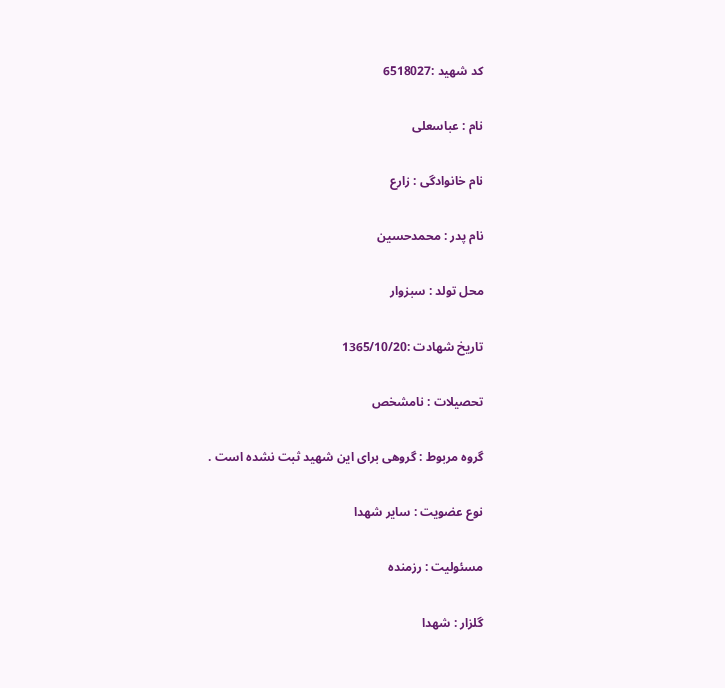کد شهید :6518027

نام : عباسعلی ‌

نام خانوادگی : زارع

نام پدر : محمدحسین

محل تولد : سبزوار

تاریخ شهادت :1365/10/20

تحصیلات : نامشخص

گروه مربوط : گروهی برای این شهید ثبت نشده است .

نوع عضویت : سایر شهدا

مسئولیت : رزمنده

گلزار : شهدا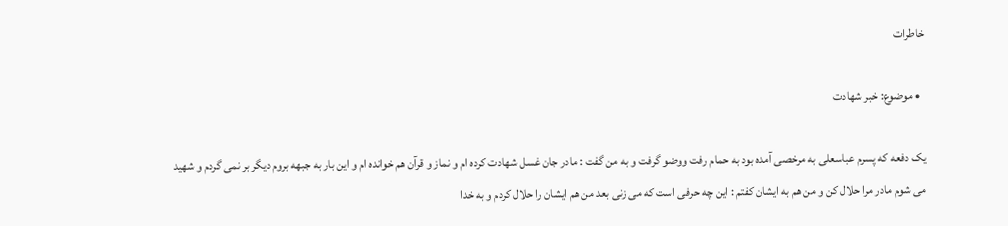خاطرات

  • موضوع: خبر شهادت

یک دفعه که پسرم عباسعلی به مرخصی آمده بود به حمام رفت ووضو گرفت و به من گفت : مادر جان غسل شهادت کرده ام و نماز و قرآن هم خوانده ام و این بار به جبهه بروم دیگر بر نمی گردم و شهید می شوم مادر مرا حلال کن و من هم به ایشان کفتم : این چه حرفی است که می زنی بعد من هم ایشان را حلال کردم و به خدا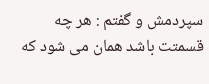سپردمش و گفتم : هر چه قسمتت باشد همان می شود که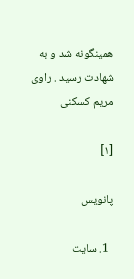همینگونه شد و به شهادت رسید . راوی مریم کسکنی

[۱]

پانویس

  1. سایت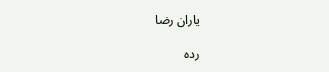یاران رضا

رده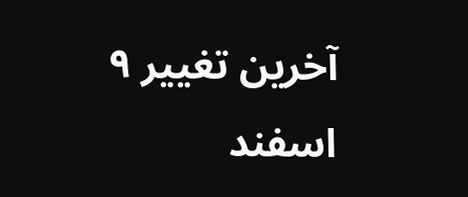آخرین تغییر ۹ اسفند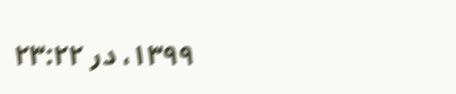۱۳۹۹، در ۲۳:۲۲